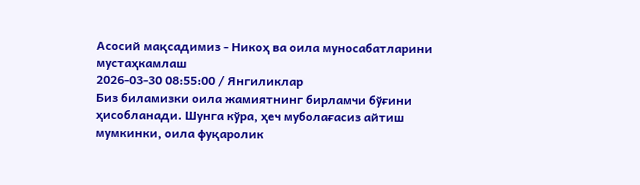Асосий мақсадимиз - Никоҳ ва оила муносабатларини мустаҳкамлаш
2026-03-30 08:55:00 / Янгиликлар
Биз биламизки оила жамиятнинг бирламчи бўғини ҳисобланади. Шунга кўра, ҳеч муболағасиз айтиш мумкинки, оила фуқаролик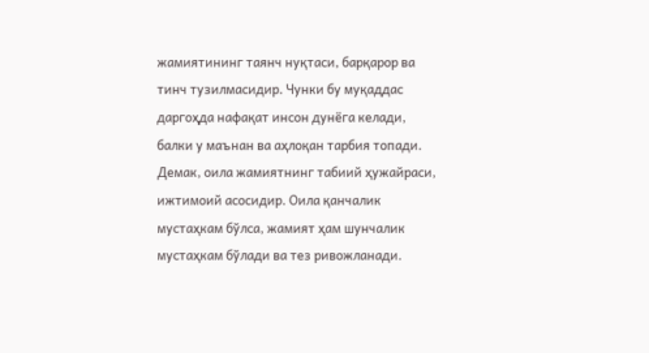жамиятининг таянч нуқтаси, барқарор ва тинч тузилмасидир. Чунки бу муқаддас даргоҳда нафақат инсон дунёга келади, балки у маънан ва аҳлоқан тарбия топади. Демак, оила жамиятнинг табиий ҳужайраси, ижтимоий асосидир. Оила қанчалик мустаҳкам бўлса, жамият ҳам шунчалик мустаҳкам бўлади ва тез ривожланади.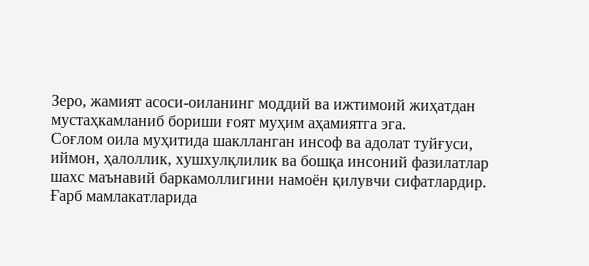Зеро, жамият асоси-оиланинг моддий ва ижтимоий жиҳатдан мустаҳкамланиб бориши ғоят муҳим аҳамиятга эга.
Соғлом оила муҳитида шаклланган инсоф ва адолат туйғуси, иймон, ҳалоллик, хушхулқлилик ва бошқа инсоний фазилатлар шахс маънавий баркамоллигини намоён қилувчи сифатлардир.
Ғарб мамлакатларида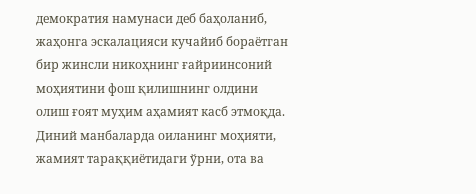демократия намунаси деб баҳоланиб, жаҳонга эскалацияси кучайиб бораётган бир жинсли никоҳнинг ғайриинсоний моҳиятини фош қилишнинг олдини олиш ғоят муҳим аҳамият касб этмоқда.
Диний манбаларда оиланинг моҳияти, жамият тараққиётидаги ўрни, ота ва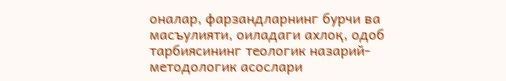оналар, фарзандларнинг бурчи ва масъулияти, оиладаги ахлоқ, одоб тарбиясининг теологик назарий-методологик асослари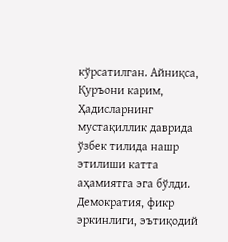кўрсатилган. Айниқса, Қуръони карим, Ҳадисларнинг мустақиллик даврида ўзбек тилида нашр этилиши катта аҳамиятга эга бўлди. Демократия, фикр эркинлиги, эътиқодий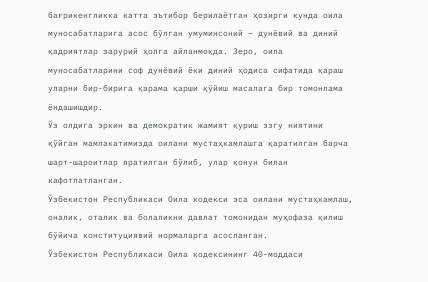бағрикенгликка катта эътибор берилаётган ҳозирги кунда оила муносабатларига асос бўлган умуминсоний – дунёвий ва диний қадриятлар зарурий ҳолга айланмоқда. Зеро, оила муносабатларини соф дунёвий ёки диний ҳодиса сифатида қараш уларни бир-бирига қарама қарши қўйиш масалага бир томонлама ёндашишдир.
Ўз олдига эркин ва демократик жамият қуриш эзгу ниятини қўйган мамлакатимизда оилани мустаҳкамлашга қаратилган барча шарт-шароитлар яратилган бўлиб, улар қонун билан кафотлатланган.
Ўзбекистон Республикаси Оила кодекси эса оилани мустаҳкамлаш, оналик, оталик ва болаликни давлат томонидан муҳофаза қилиш бўйича конституциявий нормаларга асосланган.
Ўзбекистон Республикаси Оила кодексининг 40-моддаси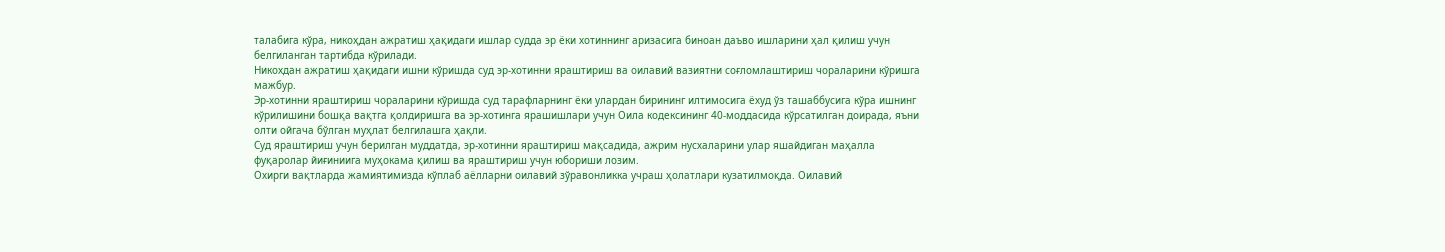талабига кўра, никоҳдан ажратиш ҳақидаги ишлар судда эр ёки хотиннинг аризасига биноан даъво ишларини ҳал қилиш учун белгиланган тартибда кўрилади.
Никохдан ажратиш ҳақидаги ишни кўришда суд эр-хотинни яраштириш ва оилавий вазиятни соғломлаштириш чораларини кўришга мажбур.
Эр-хотинни яраштириш чораларини кўришда суд тарафларнинг ёки улардан бирининг илтимосига ёхуд ўз ташаббусига кўра ишнинг кўрилишини бошқа вақтга қолдиришга ва эр-хотинга ярашишлари учун Оила кодексининг 40-моддасида кўрсатилган доирада, яъни олти ойгача бўлган муҳлат белгилашга ҳақли.
Суд яраштириш учун берилган муддатда, эр-хотинни яраштириш мақсадида, ажрим нусхаларини улар яшайдиган маҳалла фуқаролар йиғиниига муҳокама қилиш ва яраштириш учун юбориши лозим.
Охирги вақтларда жамиятимизда кўплаб аёлларни оилавий зўравонликка учраш ҳолатлари кузатилмоқда. Оилавий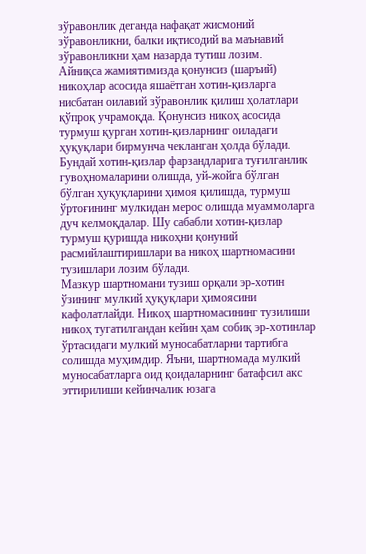зўравонлик деганда нафақат жисмоний зўравонликни, балки иқтисодий ва маънавий зўравонликни ҳам назарда тутиш лозим.
Айниқса жамиятимизда қонунсиз (шаръий) никоҳлар асосида яшаётган хотин-қизларга нисбатан оилавий зўравонлик қилиш ҳолатлари қўпроқ учрамоқда. Қонунсиз никоҳ асосида турмуш қурган хотин-қизларнинг оиладаги ҳуқуқлари бирмунча чекланган ҳолда бўлади. Бундай хотин-қизлар фарзандларига туғилганлик гувоҳномаларини олишда, уй-жойга бўлган бўлган ҳуқуқларини ҳимоя қилишда, турмуш ўртоғининг мулкидан мерос олишда муаммоларга дуч келмоқдалар. Шу сабабли хотин-қизлар турмуш қуришда никоҳни қонуний расмийлаштиришлари ва никоҳ шартномасини тузишлари лозим бўлади.
Мазкур шартномани тузиш орқали эр-хотин ўзининг мулкий ҳуқуқлари ҳимоясини кафолатлайди. Никоҳ шартномасининг тузилиши никоҳ тугатилгандан кейин ҳам собиқ эр-хотинлар ўртасидаги мулкий муносабатларни тартибга солишда муҳимдир. Яъни, шартномада мулкий муносабатларга оид қоидаларнинг батафсил акс эттирилиши кейинчалик юзага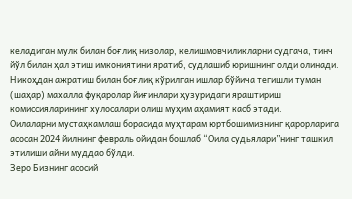келадиган мулк билан боғлиқ низолар, келишмовчиликларни судгача, тинч йўл билан ҳал этиш имкониятини яратиб, судлашиб юришнинг олди олинади.
Никоҳдан ажратиш билан боғлиқ кўрилган ишлар бўйича тегишли туман (шаҳар) махалла фуқаролар йиғинлари ҳузуридаги яраштириш комиссияларининг хулосалари олиш муҳим аҳамият касб этади.
Оилаларни мустаҳкамлаш борасида муҳтарам юртбошимизнинг қарорларига асосан 2024 йилнинг февраль ойидан бошлаб “Оила судьялари”нинг ташкил этилиши айни муддао бўлди.
Зеро Бизнинг асосий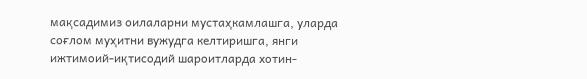мақсадимиз оилаларни мустаҳкамлашга, уларда соғлом муҳитни вужудга келтиришга, янги ижтимоий-иқтисодий шароитларда хотин-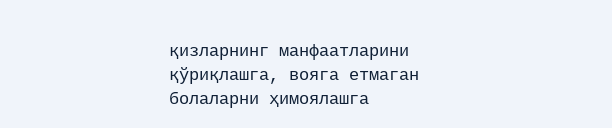қизларнинг манфаатларини қўриқлашга, вояга етмаган болаларни ҳимоялашга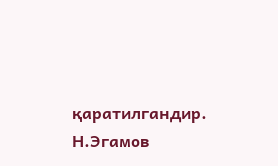қаратилгандир.
Н.Эгамов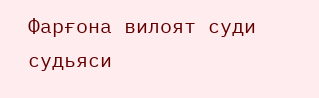Фарғона вилоят суди судьяси